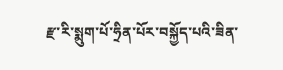རྫ་རི་སྨུག་པོ་ཧྲིན་པོར་བསྐྱོད་པའི་ཟིན་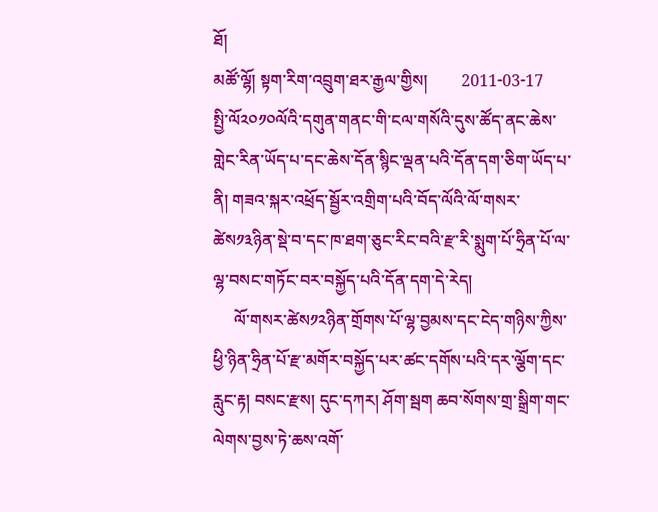ཐོ།
མཚོ་ལྷོ། སྟག་རིག་འབྲུག་ཐར་རྒྱལ་གྱིས།        2011-03-17
སྤྱི་ལོ༢༠༡༠ལོའི་དགུན་གནང་གི་ངལ་གསོའི་དུས་ཚོད་ནང་ཆེས་གླེང་རིན་ཡོད་པ་དང་ཆེས་དོན་སྙིང་ལྡན་པའི་དོན་དག་ཅིག་ཡོད་པ་ནི། གཟའ་སྐར་འཕྲོད་སྦྱོར་འགྲིག་པའི་བོད་ལོའི་ལོ་གསར་ཚེས༡༣ཉིན་སྡེ་བ་དང་ཁ་ཐག་ཅུང་རིང་བའི་རྫ་རི་སྨུག་པོ་ཧྲིན་པོ་ལ་ལྷ་བསང་གཏོང་བར་བསྐྱོད་པའི་དོན་དག་དེ་རེད།
     ལོ་གསར་ཚེས༡༢ཉིན་གྲོགས་པོ་ལྷ་བྱམས་དང་ངེད་གཉིས་ཀྱིས་ཕྱི་ཉིན་ཧྲིན་པོ་རྫ་མགོར་བསྐྱོད་པར་ཚང་དགོས་པའི་དར་ལྕོག་དང་རླུང་རྟ། བསང་རྫས། དུང་དཀར། ཤོག་སྦག ཆབ་སོགས་གྲ་སྒྲིག་གང་ལེགས་བྱས་ཏེ་ཆས་འགོ་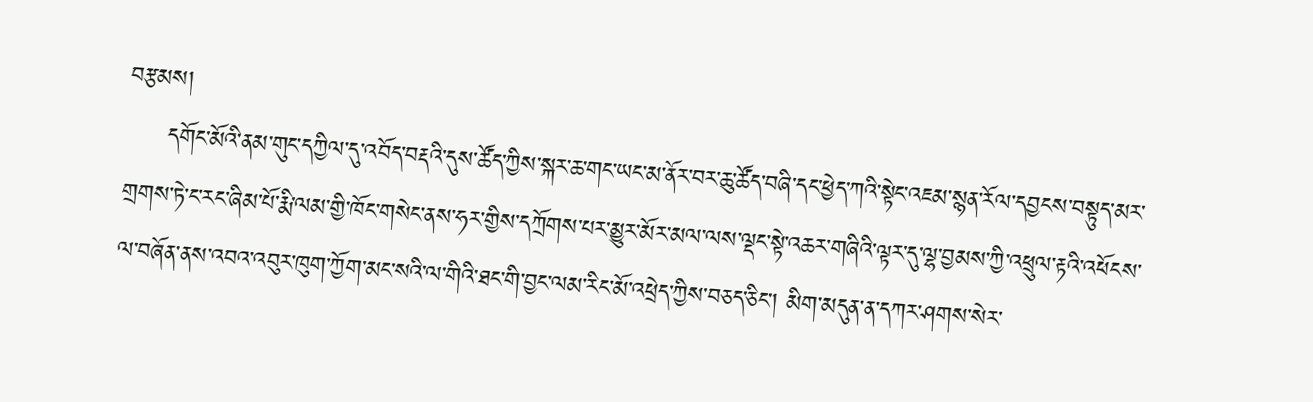བརྩམས།
     དགོང་མོའི་ནམ་གུང་དཀྱིལ་དུ་འབོད་བརྡའི་དུས་ཚོད་ཀྱིས་སྐར་ཆ་གང་ཡང་མ་ནོར་བར་ཆུ་ཚོད་བཞི་དང་ཕྱེད་ཀའི་སྟེང་འཇམ་སྙན་རོལ་དབྱངས་བསྟུད་མར་གྲགས་ཏེ་ང་རང་ཞིམ་པོ་རྨི་ལམ་གྱི་ཁོང་གསེང་ནས་ཧར་གྱིས་དཀྲོགས་པར་མྱུར་མོར་མལ་ལས་ལྡང་སྟེ་འཆར་གཞིའི་ལྟར་དུ་ལྷ་བྱམས་ཀྱི་འཕྲུལ་རྟའི་འཕོངས་ལ་བཞོན་ནས་འབའ་འབུར་ཁུག་ཀྱོག་མང་སའི་ལ་གིའི་ཐང་གི་བྱང་ལམ་རིང་མོ་འཕྲེད་ཀྱིས་བཅད་ཅིང་། མིག་མདུན་ན་དཀར་ཤགས་སེར་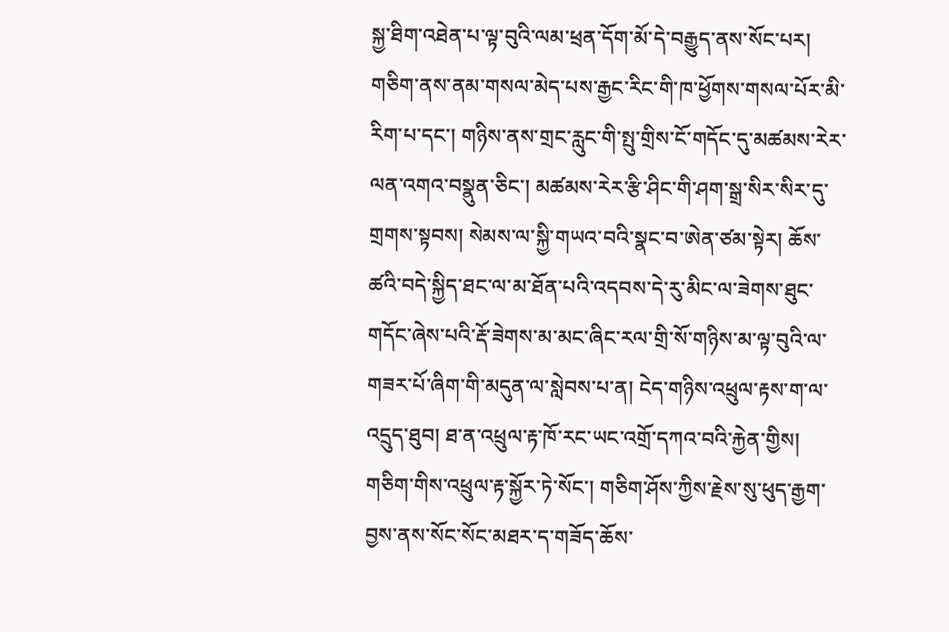སྐྱ་ཐིག་འཐེན་པ་ལྟ་བུའི་ལམ་ཕྲན་དོག་མོ་དེ་བརྒྱུད་ནས་སོང་པར། གཅིག་ནས་ནམ་གསལ་མེད་པས་རྒྱང་རིང་གི་ཁ་ཕྱོགས་གསལ་པོར་མི་རིག་པ་དང་། གཉིས་ནས་གྲང་རླུང་གི་སྤུ་གྲིས་ངོ་གདོང་དུ་མཚམས་རེར་ལན་འགའ་བསྣུན་ཅིང་། མཚམས་རེར་རྩི་ཤིང་གི་ཤག་སྒྲ་སིར་སིར་དུ་གྲགས་སྟབས། སེམས་ལ་སྐྱི་གཡའ་བའི་སྣང་བ་ཨེན་ཙམ་སྟེར། ཆོས་ཚའི་བདེ་སྐྱིད་ཐང་ལ་མ་ཐོན་པའི་འདབས་དེ་རུ་མིང་ལ་ཟེགས་ཐུང་གདོང་ཞེས་པའི་རྡོ་ཟེགས་མ་མང་ཞིང་རལ་གྲི་སོ་གཉིས་མ་ལྟ་བུའི་ལ་གཟར་པོ་ཞིག་གི་མདུན་ལ་སླེབས་པ་ན། ངེད་གཉིས་འཕྲུལ་རྟས་ག་ལ་འདྲུད་ཐུབ། ཐ་ན་འཕྲུལ་རྟ་ཁོ་རང་ཡང་འགྲོ་དཀའ་བའི་རྐྱེན་གྱིས། གཅིག་གིས་འཕྲུལ་རྟ་སྐྱོར་ཏེ་སོང་། གཅིག་ཤོས་ཀྱིས་རྗེས་སུ་ཕུད་རྒྱག་བྱས་ནས་སོང་སོང་མཐར་ད་གཟོད་ཆོས་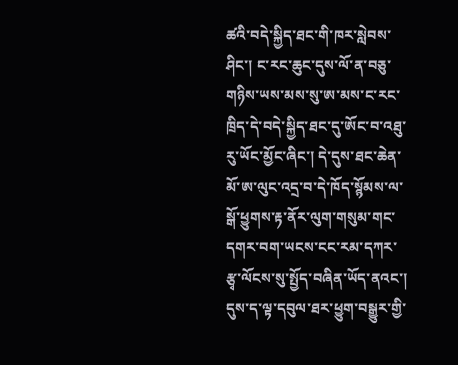ཚའི་བདེ་སྐྱིད་ཐང་གི་ཁར་སླེབས་ཤིང་། ང་རང་ཆུང་དུས་ལོ་ན་བཅུ་གཉིས་ཡས་མས་སུ་ཨ་མས་ང་རང་ཁྲིད་དེ་བདེ་སྐྱིད་ཐང་དུ་ཨོང་བ་འཐུ་རུ་ཡོང་མྱོང་ཞིང་། དེ་དུས་ཐང་ཆེན་མོ་ཨ་ལུང་འདྲ་བ་དེ་ཁོད་སྙོམས་ལ་སྒོ་ཕྱུགས་རྟ་ནོར་ལུག་གསུམ་གང་དགར་བག་ཡངས་ངང་རམ་དཀར་རྩྭ་ལོངས་སུ་སྤྱོད་བཞིན་ཡོད་ནའང་། དུས་ད་ལྟ་དབུལ་ཐར་ཕྱུག་བསྒྱུར་གྱི་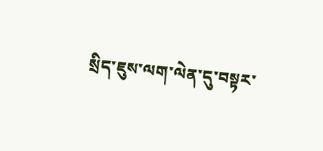སྲིད་ཇུས་ལག་ལེན་དུ་བསྟར་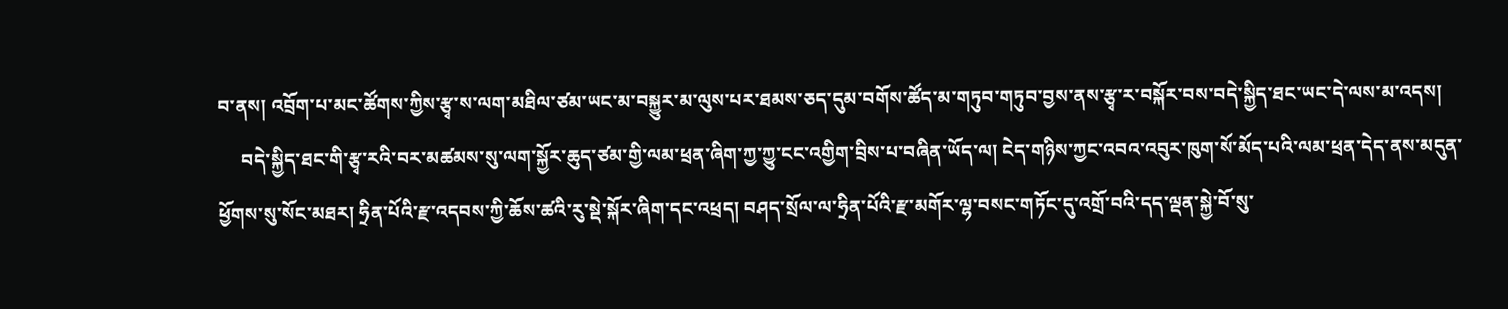བ་ནས། འབྲོག་པ་མང་ཚོགས་ཀྱིས་རྩྭ་ས་ལག་མཐིལ་ཙམ་ཡང་མ་བསྐྱུར་མ་ལུས་པར་ཐམས་ཅད་དུམ་བགོས་ཚོད་མ་གཏུབ་གཏུབ་བྱས་ནས་རྩྭ་ར་བསྐོར་བས་བདེ་སྐྱིད་ཐང་ཡང་དེ་ལས་མ་འདས།
     བདེ་སྐྱིད་ཐང་གི་རྩྭ་རའི་བར་མཚམས་སུ་ལག་སྐྱོར་ཆུད་ཙམ་གྱི་ལམ་ཕྲན་ཞིག་ཀྱ་ཀྱུ་ངང་འགྱིག་བྲིས་པ་བཞིན་ཡོད་ལ། ངེད་གཉིས་ཀྱང་འབའ་འབུར་ཁུག་སོ་མོད་པའི་ལམ་ཕྲན་དེད་ནས་མདུན་ཕྱོགས་སུ་སོང་མཐར། ཧྲིན་པོའི་རྫ་འདབས་ཀྱི་ཆོས་ཚའི་རུ་སྡེ་སྐོར་ཞིག་དང་འཕྲད། བཤད་སྲོལ་ལ་ཧྲིན་པོའི་རྫ་མགོར་ལྷ་བསང་གཏོང་དུ་འགྲོ་བའི་དད་ལྡན་སྐྱེ་བོ་སུ་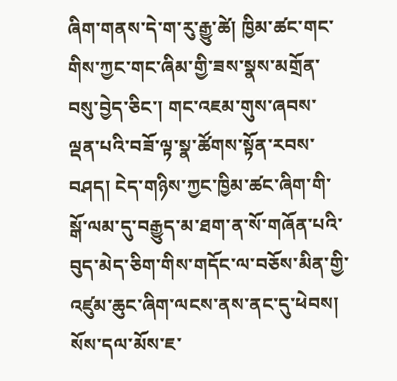ཞིག་གནས་དེ་ག་རུ་རྒྱུ་ཚེ། ཁྱིམ་ཚང་གང་གིས་ཀྱང་གང་ཞིམ་གྱི་ཟས་སྣས་མགྲོན་བསུ་བྱེད་ཅིང་། གང་འཇམ་གུས་ཞབས་ལྡན་པའི་བཟོ་ལྟ་སྣ་ཚོགས་སྟོན་རབས་བཤད། ངེད་གཉིས་ཀྱང་ཁྱིམ་ཚང་ཞིག་གི་སྒོ་ལམ་དུ་བརྒྱུད་མ་ཐག་ན་སོ་གཞོན་པའི་བུད་མེད་ཅིག་གིས་གདོང་ལ་བཅོས་མིན་གྱི་འཛུམ་ཆུང་ཞིག་ལངས་ནས་ནང་དུ་ཕེབས། སོས་དལ་མོས་ཇ་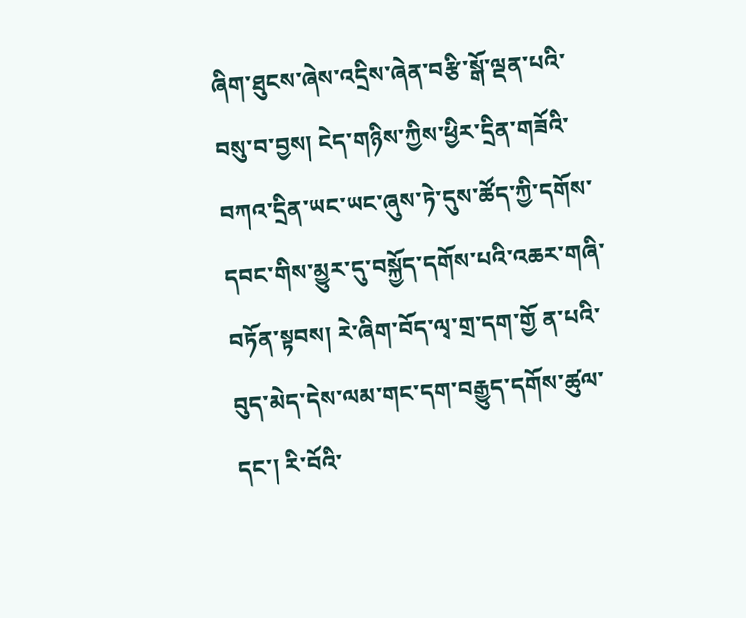ཞིག་ཐུངས་ཞེས་འདྲིས་ཞེན་བརྩི་སྒོ་ལྡན་པའི་བསུ་བ་བྱས། ངེད་གཉིས་ཀྱིས་ཕྱིར་དྲིན་གཟོའི་བཀའ་དྲིན་ཡང་ཡང་ཞུས་ཏེ་དུས་ཚོད་ཀྱི་དགོས་དབང་གིས་མྱུར་དུ་བསྐྱོད་དགོས་པའི་འཆར་གཞི་བཏོན་སྟབས། རེ་ཞིག་བོད་ལྭ་གྲ་དག་གྱོ ན་པའི་བུད་མེད་དེས་ལམ་གང་དག་བརྒྱུད་དགོས་ཚུལ་དང་། རི་བོའི་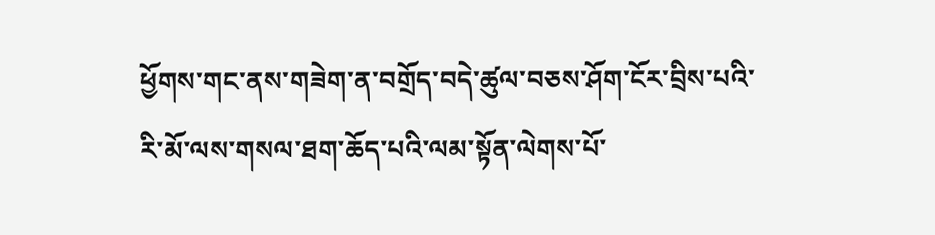ཕྱོགས་གང་ནས་གཟེག་ན་བགྲོད་བདེ་ཚུལ་བཅས་ཤོག་ངོར་བྲིས་པའི་རི་མོ་ལས་གསལ་ཐག་ཆོད་པའི་ལམ་སྟོན་ལེགས་པོ་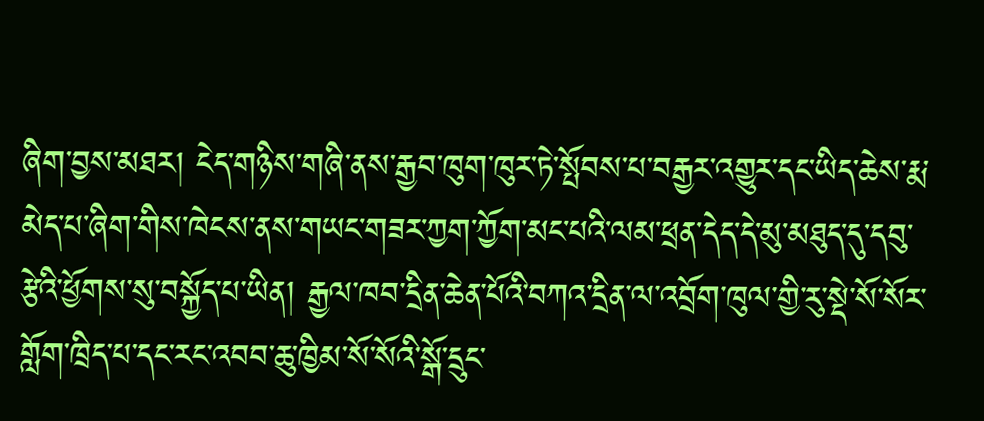ཞིག་བྱས་མཐར། ངེད་གཉིས་གཞི་ནས་རྒྱབ་ཁུག་ཁུར་ཏེ་སྤོབས་པ་བརྒྱར་འགྱུར་དང་ཡིད་ཆེས་རྨ་མེད་པ་ཞིག་གིས་ཁེངས་ནས་གཡང་གཟར་ཀྱག་ཀྱོག་མང་པའི་ལམ་ཕྲན་དེད་དེ་མུ་མཐུད་དུ་དབུ་རྩེའི་ཕྱོགས་སུ་བསྐྱོད་པ་ཡིན། རྒྱལ་ཁབ་དྲིན་ཆེན་པོའི་བཀའ་དྲིན་ལ་འབྲོག་ཁུལ་གྱི་རུ་སྡེ་སོ་སོར་གློག་ཁྲིད་པ་དང་རང་འབབ་ཆུ་ཁྱིམ་སོ་སོའི་སྒོ་དྲུང་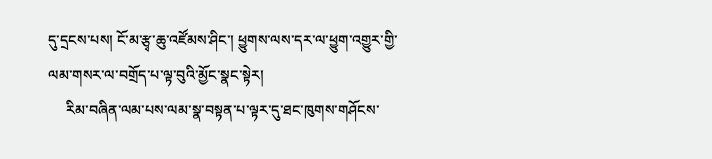དུ་དྲངས་པས། ངོ་མ་རྩྭ་ཆུ་འཛོམས་ཤིང་། ཕྱུགས་ལས་དར་ལ་ཕྱུག་འགྱུར་གྱི་ལམ་གསར་ལ་བགྲོད་པ་ལྟ་བུའི་མྱོང་སྣང་སྟེར།
     རིམ་བཞིན་ལམ་པས་ལམ་སྣ་བསྟན་པ་ལྟར་དུ་ཐང་ཁུགས་གཤོངས་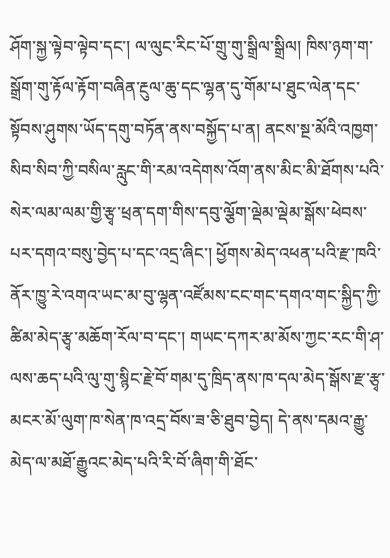ཤོག་སྐྱ་ལྟེབ་ལྟེབ་དང་། ལ་ལུང་རིང་པོ་གྲུ་གུ་སྒྲིལ་སྒྲིལ། ཁིས་ཉག་ག་སྒྲོག་གུ་རྟོལ་རྟོག་བཞིན་རྔུལ་ཆུ་དང་ལྷན་དུ་གོམ་པ་ཐུང་ལེན་དང་སྟོབས་ཤུགས་ཡོད་དགུ་བཏོན་ནས་བསྐྱོད་པ་ན། ནངས་སྔ་མོའི་འཁྱག་སིབ་སིབ་ཀྱི་བསིལ་རླུང་གི་རམ་འདེགས་འོག་ནས་མིང་མི་ཐོགས་པའི་སེར་ལམ་ལམ་གྱི་རྩྭ་ཕྲན་དག་གིས་དབུ་ལྕོག་ལྡེམ་ལྡེམ་སྒོས་ཕེབས་པར་དགའ་བསུ་བྱེད་པ་དང་འདྲ་ཞིང་། ཕྱོགས་མེད་འཕན་པའི་རྫ་ཁའི་ནོར་ཁྱུ་རེ་འགའ་ཡང་མ་བུ་ལྷན་འཛོམས་ངང་གང་དགའ་གང་སྐྱིད་ཀྱི་ཚིམ་མེད་རྩྭ་མཆོག་རོལ་བ་དང་། གཡང་དཀར་མ་མོས་ཀྱང་རང་གི་ཤ་ལས་ཆད་པའི་ལུ་གུ་སྙིང་རྗེ་བོ་གམ་དུ་ཁྲིད་ནས་ཁ་དལ་མེད་སྒོས་རྫ་རྩྭ་མངར་མོ་ལུག་ཁ་སེན་ཁ་འདྲ་བོས་ཟ་ཅི་ཐུབ་བྱེད། དེ་ནས་དམའ་རྒྱུ་མེད་ལ་མཐོ་རྒྱུའང་མེད་པའི་རི་བོ་ཞིག་གི་ཐོང་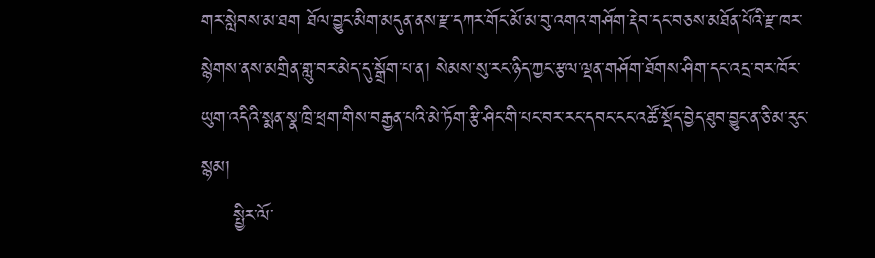གར་སླེབས་མ་ཐག ཐོལ་བྱུང་མིག་མདུན་ནས་རྫ་དཀར་གོང་མོ་མ་བུ་འགའ་གཤོག་རྡེབ་དང་བཅས་མཐོན་པོའི་རྫ་ཁར་སྙེགས་ནས་མགྲིན་གླུ་བར་མེད་དུ་སྒྲོག་པ་ན། སེམས་སུ་རང་ཉིད་ཀྱང་རྩལ་ལྡན་གཤོག་ཐོགས་ཤིག་དང་འདྲ་བར་ཁོར་ཡུག་འདིའི་སྨན་སྣ་ཁྲི་ཕྲག་གིས་བརྒྱན་པའི་མེ་ཏོག་རྩི་ཤིང་གི་པང་བར་རང་དབང་ངང་འཚོ་སྡོད་བྱེད་ཐུབ་བྱུང་ན་ཅི་མ་རུང་སྙམ།
     སྤྱིར་ལོ་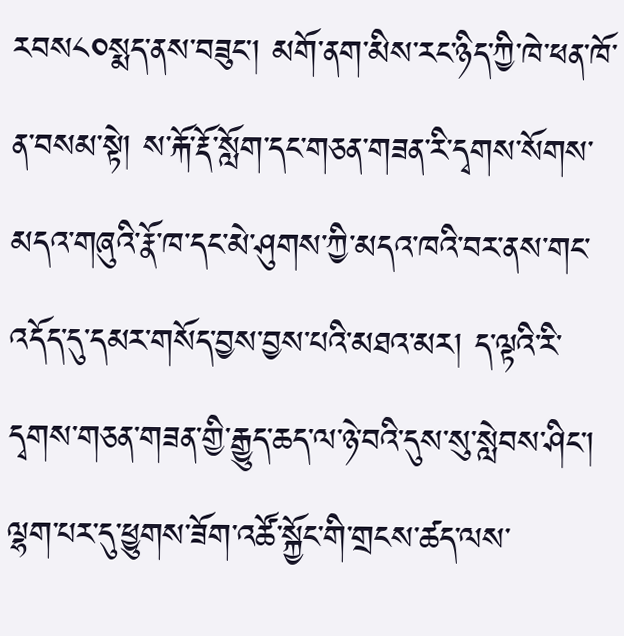རབས༨༠སྨད་ནས་བཟུང་། མགོ་ནག་མིས་རང་ཉིད་ཀྱི་ཁེ་ཕན་ཁོ་ན་བསམ་སྟེ། ས་རྐོ་རྡོ་སློག་དང་གཅན་གཟན་རི་དྭགས་སོགས་མདའ་གཞུའི་རྣོ་ཁ་དང་མེ་ཤུགས་ཀྱི་མདའ་ཁའི་བར་ནས་གང་འདོད་དུ་དམར་གསོད་བྱས་བྱས་པའི་མཐའ་མར། ད་ལྟའི་རི་དྭགས་གཅན་གཟན་གྱི་རྒྱུད་ཆད་ལ་ཉེ་བའི་དུས་སུ་སླེབས་ཤིང་། ལྷག་པར་དུ་ཕྱུགས་ཟོག་འཚོ་སྐྱོང་གི་གྲངས་ཚད་ལས་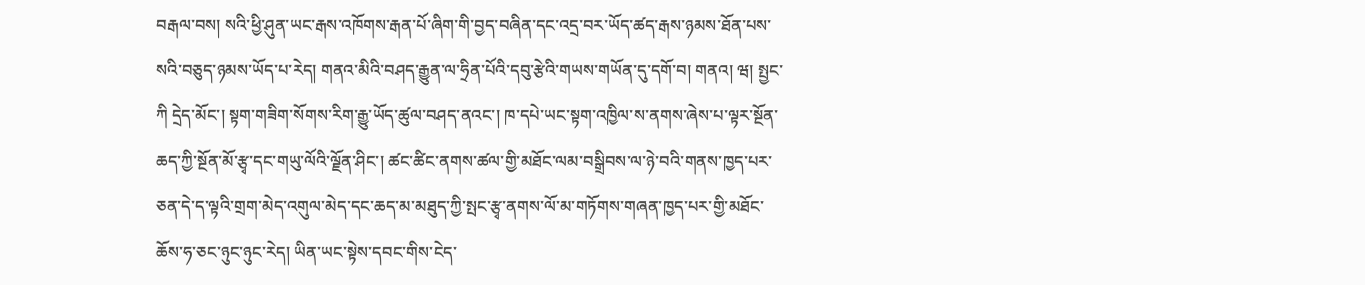བརྒལ་བས། སའི་ཕྱི་ཤུན་ཡང་རྒས་འཁོགས་རྒན་པོ་ཞིག་གི་བྱད་བཞིན་དང་འདྲ་བར་ཡོད་ཚད་རྒས་ཉམས་ཐོན་པས་སའི་བཅུད་ཉམས་ཡོད་པ་རེད། གནའ་མིའི་བཤད་རྒྱུན་ལ་ཧྲིན་པོའི་དབུ་རྩེའི་གཡས་གཡོན་དུ་དགོ་བ། གནའ། ཝ། སྤྱང་ཀི དྲེད་མོང་། སྟག་གཟིག་སོགས་རིག་རྒྱུ་ཡོད་ཚུལ་བཤད་ནའང་། ཁ་དཔེ་ཡང་སྟག་འཁྱིལ་ས་ནགས་ཞེས་པ་ལྟར་སྔོན་ཆད་ཀྱི་སྔོན་མོ་རྩྭ་དང་གཡུ་ལོའི་ལྗོན་ཤིང་། ཚང་ཚིང་ནགས་ཚལ་གྱི་མཐོང་ལམ་བསྒྲིབས་ལ་ཉེ་བའི་གནས་ཁྱད་པར་ཅན་དེ་ད་ལྟའི་གྲག་མེད་འགུལ་མེད་དང་ཆད་མ་མཐུད་ཀྱི་སྤང་རྩྭ་ནགས་ལོ་མ་གཏོགས་གཞན་ཁྱད་པར་གྱི་མཐོང་ཆོས་ཧ་ཅང་ཉུང་ཉུང་རེད། ཡིན་ཡང་སྟེས་དབང་གིས་ངེད་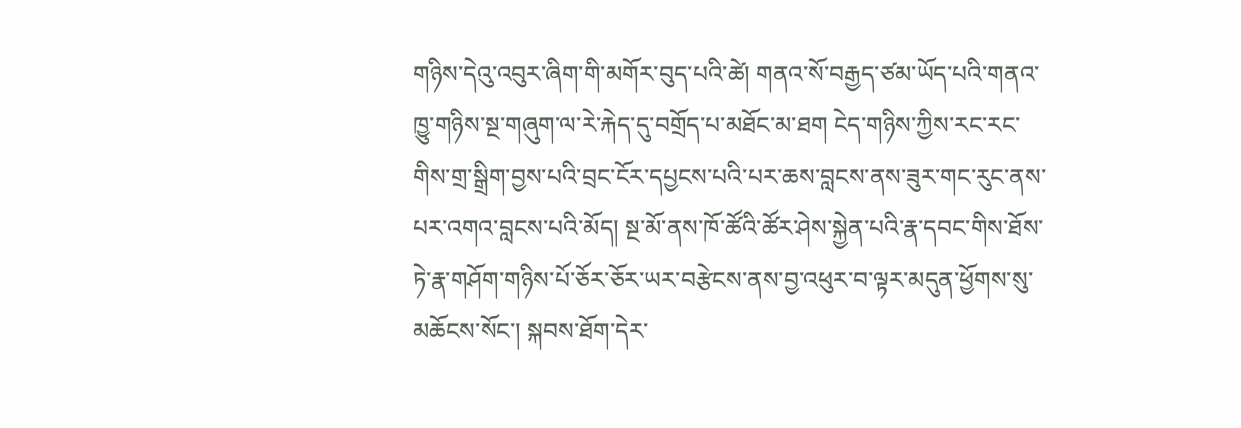གཉིས་དེའུ་འབུར་ཞིག་གི་མགོར་བུད་པའི་ཚེ། གནའ་སོ་བརྒྱད་ཙམ་ཡོད་པའི་གནའ་ཁྱུ་གཉིས་སྔ་གཞུག་ལ་རེ་རྐེད་དུ་བགྲོད་པ་མཐོང་མ་ཐག ངེད་གཉིས་ཀྱིས་རང་རང་གིས་གྲ་སྒྲིག་བྱས་པའི་བྲང་ངོར་དཔྱངས་པའི་པར་ཆས་བླངས་ནས་ཟུར་གང་རུང་ནས་པར་འགའ་བླངས་པའི་མོད། སྔ་མོ་ནས་ཁོ་ཚོའི་ཚོར་ཤེས་སྐྱེན་པའི་རྣ་དབང་གིས་ཐོས་ཏེ་རྣ་གཤོག་གཉིས་པོ་ཅོར་ཅོར་ཡར་བརྩེངས་ནས་བྱ་འཕུར་བ་ལྟར་མདུན་ཕྱོགས་སུ་མཆོངས་སོང་། སྐབས་ཐོག་དེར་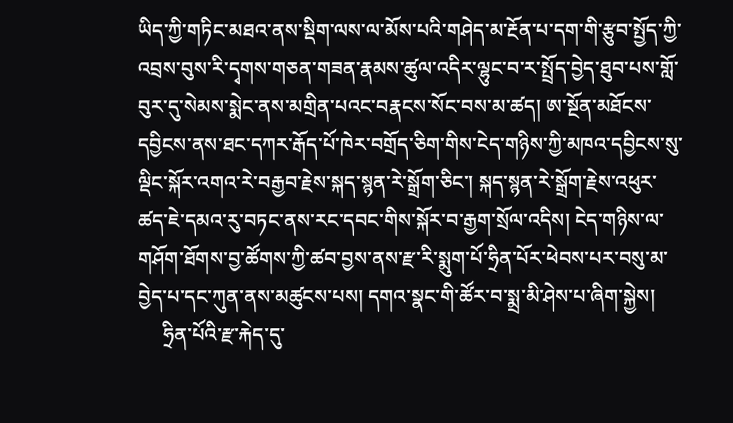ཡིད་ཀྱི་གཏིང་མཐའ་ནས་སྡིག་ལས་ལ་མོས་པའི་གཤེད་མ་རྔོན་པ་དག་གི་རྩུབ་སྤྱོད་ཀྱི་འབྲས་བུས་རི་དྭགས་གཅན་གཟན་རྣམས་ཚུལ་འདིར་ལྷུང་བ་ར་སྤྲོད་བྱེད་ཐུབ་པས་གློ་བུར་དུ་སེམས་སྨེང་ནས་མགྲིན་པའང་བརྣངས་སོང་བས་མ་ཚད། ཨ་སྔོན་མཐོངས་དབྱིངས་ནས་ཐང་དཀར་རྒོད་པོ་ཁེར་བགྲོད་ཅིག་གིས་ངེད་གཉིས་ཀྱི་མཁའ་དབྱིངས་སུ་ལྡིང་སྐོར་འགའ་རེ་བརྒྱབ་རྗེས་སྐད་སྙན་རེ་སྒྲོག་ཅིང་། སྐད་སྙན་རེ་སྒྲོག་རྗེས་འཕུར་ཚད་ཇེ་དམའ་རུ་བཏང་ནས་རང་དབང་གིས་སྐོར་བ་རྒྱག་སྲོལ་འདིས། ངེད་གཉིས་ལ་གཤོག་ཐོགས་བྱ་ཚོགས་ཀྱི་ཚབ་བྱས་ནས་རྫ་རི་སྨུག་པོ་ཧྲིན་པོར་ཕེབས་པར་བསུ་མ་བྱེད་པ་དང་ཀུན་ནས་མཚུངས་པས། དགའ་སྣང་གི་ཚོར་བ་སྨྲ་མི་ཤེས་པ་ཞིག་སྐྱེས།
     ཧྲིན་པོའི་རྫ་རྐེད་དུ་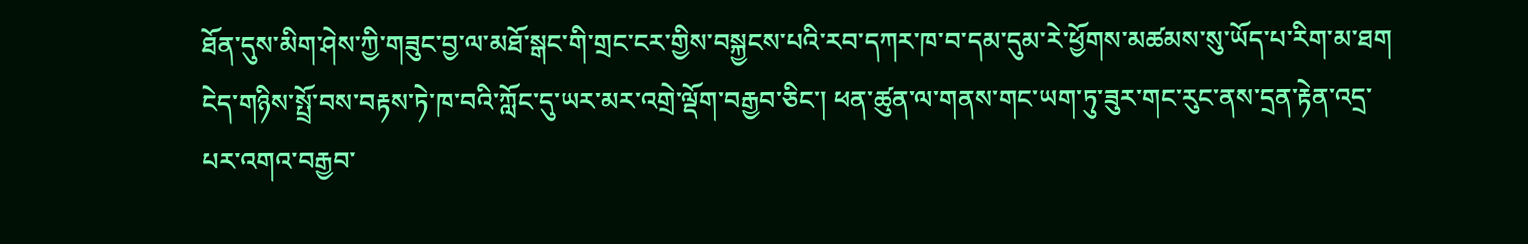ཐོན་དུས་མིག་ཤེས་ཀྱི་གཟུང་བྱ་ལ་མཐོ་སྒང་གི་གྲང་ངར་གྱིས་བསྐྱངས་པའི་རབ་དཀར་ཁ་བ་དམ་དུམ་རེ་ཕྱོགས་མཚམས་སུ་ཡོད་པ་རིག་མ་ཐག ངེད་གཉིས་སྤྲོ་བས་བརྟས་ཏེ་ཁ་བའི་ཀློང་དུ་ཡར་མར་འགྲེ་ལྡོག་བརྒྱབ་ཅིང་། ཕན་ཚུན་ལ་གནས་གང་ཡག་ཏུ་ཟུར་གང་རུང་ནས་དྲན་རྟེན་འདྲ་པར་འགའ་བརྒྱབ་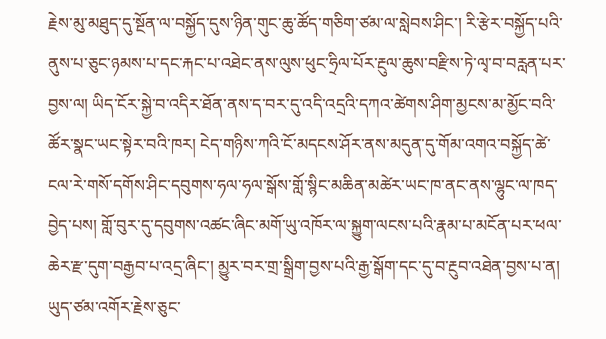རྗེས་མུ་མཐུད་དུ་སྔོན་ལ་བསྐྱོད་དུས་ཉིན་གུང་ཆུ་ཚོད་གཅིག་ཙམ་ལ་སླེབས་ཤིང་། རི་རྩེར་བསྐྱོད་པའི་ནུས་པ་ཅུང་ཉམས་པ་དང་རྐང་པ་འཐེང་ནས་ལུས་ཕུང་ཧྲིལ་པོར་རྔུལ་ཆུས་བརྫིས་ཏེ་ལྭ་བ་བརླན་པར་བྱས་ལ། ཡིད་ངོར་སྐྱེ་བ་འདིར་ཐོན་ནས་ད་བར་དུ་འདི་འདྲའི་དཀའ་ཚེགས་ཤིག་མྱངས་མ་མྱོང་བའི་ཚོར་སྣང་ཡང་སྟེར་བའི་ཁར། ངེད་གཉིས་ཀའི་ངོ་མདངས་ཤོར་ནས་མདུན་དུ་གོམ་འགའ་བསྐྱོད་ཚེ་ངལ་རེ་གསོ་དགོས་ཤིང་དབུགས་ཧལ་ཧལ་སྒོས་གློ་སྙིང་མཆིན་མཚེར་ཡང་ཁ་ནང་ནས་ལྷུང་ལ་ཁད་བྱེད་པས། གློ་བུར་དུ་དབུགས་འཚང་ཞིང་མགོ་ཡུ་འཁོར་ལ་སྐྱུག་ལངས་པའི་རྣམ་པ་མངོན་པར་ཕལ་ཆེར་རྫ་དུག་བརྒྱབ་པ་འདྲ་ཞིང་། མྱུར་བར་གྲ་སྒྲིག་བྱས་པའི་རྒྱ་སྒོག་དང་དུ་བ་རྔུབ་འཐེན་བྱས་པ་ན། ཡུད་ཙམ་འགོར་རྗེས་ཅུང་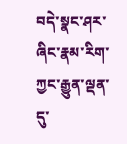བདེ་སྣང་ཤར་ཞིང་རྣམ་རིག་ཀྱང་རྒྱུན་ལྡན་དུ་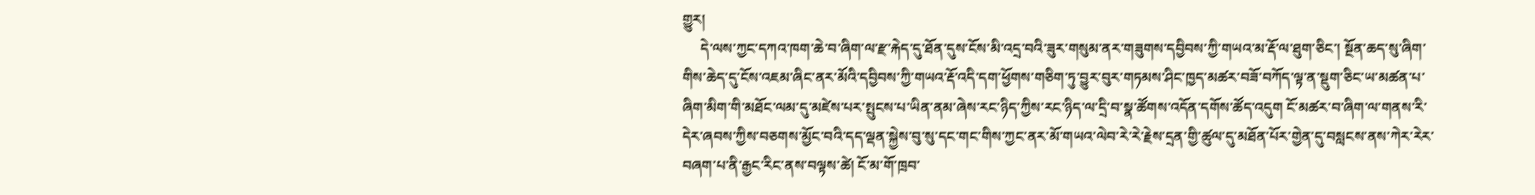གྱུར།
     དེ་ལས་ཀྱང་དཀའ་ཁག་ཆེ་བ་ཞིག་ལ་རྫ་རྐེད་དུ་ཐོན་དུས་ངོས་མི་འདྲ་བའི་ཟུར་གསུམ་ནར་གཟུགས་དབྱིབས་ཀྱི་གཡའ་མ་རྡོ་ལ་ཐུག་ཅིང་། སྔོན་ཆད་སུ་ཞིག་གིས་ཆེད་དུ་ངོས་འཇམ་ཞིང་ནར་མོའི་དབྱིབས་ཀྱི་གཡའ་རྡོ་འདི་དག་ཕྱོགས་གཅིག་ཏུ་བྱུར་བུར་གཏམས་ཤིང་ཁྱད་མཚར་བཟོ་བཀོད་ལྟ་ན་སྡུག་ཅིང་ཡ་མཚན་པ་ཞིག་མིག་གི་མཐོང་ལམ་དུ་མཛེས་པར་སྤུངས་པ་ཡིན་ནམ་ཞེས་རང་ཉིད་ཀྱིས་རང་ཉིད་ལ་དྲི་བ་སྣ་ཚོགས་འདོན་དགོས་ཚོད་འདུག ངོ་མཚར་བ་ཞིག་ལ་གནས་རི་དེར་ཞབས་ཀྱིས་བཅགས་མྱོང་བའི་དད་ལྡན་སྐྱེས་བུ་སུ་དང་གང་གིས་ཀྱང་ནར་མོ་གཡའ་ལེབ་རེ་རེ་རྗེས་དྲན་གྱི་ཚུལ་དུ་མཐོན་པོར་གྱེན་དུ་བསླངས་ནས་ཀེར་རེར་བཞག་པ་ནི་རྒྱང་རིང་ནས་བལྟས་ཚེ། ངོ་མ་གོ་ཁྲབ་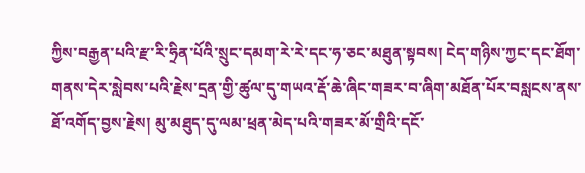ཀྱིས་བརྒྱན་པའི་རྫ་རི་ཧྲིན་པོའི་སྲུང་དམག་རེ་རེ་དང་ཧ་ཅང་མཐུན་སྟབས། ངེད་གཉིས་ཀྱང་དང་ཐོག་གནས་དེར་སླེབས་པའི་རྗེས་དྲན་གྱི་ཚུལ་དུ་གཡའ་རྡོ་ཆེ་ཞིང་གཟར་བ་ཞིག་མཐོན་པོར་བསླངས་ནས་ཐོ་འགོད་བྱས་རྗེས། མུ་མཐུད་དུ་ལམ་ཕྲན་མེད་པའི་གཟར་མོ་གྲིའི་དངོ་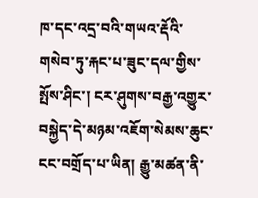ཁ་དང་འདྲ་བའི་གཡའ་རྡོའི་གསེབ་ཏུ་རྐང་པ་ཟུང་དལ་གྱིས་སྤོས་ཤིང་། ངར་ཤུགས་བརྒྱ་འགྱུར་བསྐྱེད་དེ་མཉམ་འཇོག་སེམས་ཆུང་ངང་བགྲོད་པ་ཡིན། རྒྱུ་མཚན་ནི་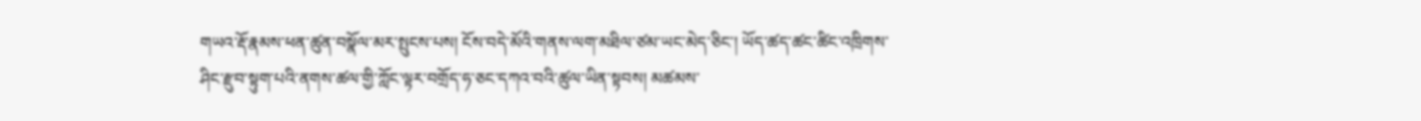གཡའ་རྡོ་རྣམས་ཕན་ཚུན་བསྣོལ་མར་སྤུངས་པས། ངོས་བདེ་མོའི་གནས་ལག་མཐིལ་ཙམ་ཡང་མེད་ཅིང་། ཡོད་ཚད་ཚང་ཚིང་འཁྲིགས་ཤིང་རྫུབ་སྟུག་པའི་ནགས་ཚལ་གྱི་ཀློང་ལྟར་བགྲོད་ཧ་ཅང་དཀའ་བའི་ཚུལ་ཡིན་སྟབས། མཚམས་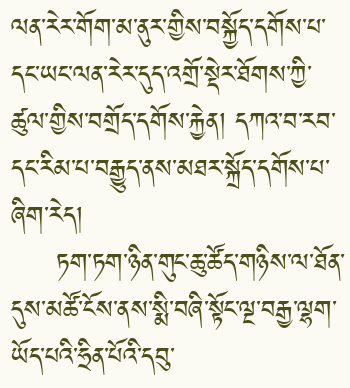ལན་རེར་གོག་མ་ནུར་གྱིས་བསྐྱོད་དགོས་པ་དང་ཡང་ལན་རེར་དུད་འགྲོ་སྡེར་ཐོགས་ཀྱི་ཚུལ་གྱིས་བགྲོད་དགོས་རྐྱེན། དཀའ་བ་རབ་དང་རིམ་པ་བརྒྱུད་ནས་མཐར་སྐྲོད་དགོས་པ་ཞིག་རེད།
     ཏག་ཏག་ཉིན་གུང་ཆུ་ཚོད་གཉིས་ལ་ཐོན་དུས་མཚོ་ངོས་ནས་སྨི་བཞི་སྟོང་ལྔ་བརྒྱ་ལྷག་ཡོད་པའི་ཧྲིན་པོའི་དབུ་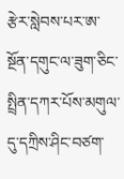རྩེར་སླེབས་པར་ཨ་སྔོན་དགུང་ལ་ཟུག་ཅིང་སྤྲིན་དཀར་པོས་མགུལ་དུ་དཀྲིས་ཤིང་བཙག་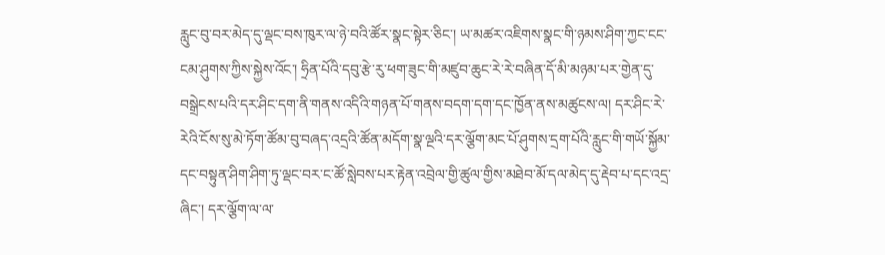རླུང་བུ་བར་མེད་དུ་ལྡང་བས་ཁུར་ལ་ཉེ་བའི་ཚོར་སྣང་སྟེར་ཅིང་། ཡ་མཚར་འཇིགས་སྣང་གི་ཉམས་ཤིག་ཀྱང་ངང་ངམ་ཤུགས་ཀྱིས་སྐྱེས་འོང་། ཧྲིན་པོའི་དབུ་རྩེ་རུ་ཕག་ཟུང་གི་མཛུབ་ཆུང་རེ་རེ་བཞིན་དོ་མི་མཉམ་པར་གྱེན་དུ་བསྒྲེངས་པའི་དར་ཤིང་དག་ནི་གནས་འདིའི་གཉན་པོ་གནས་བདག་དག་དང་ཁྱོན་ནས་མཚུངས་ལ། དར་ཤིང་རེ་རེའི་ངོས་སུ་མེ་ཏོག་ཚོམ་བུ་བཞད་འདྲའི་ཚོན་མདོག་སྣ་ལྔའི་དར་ལྕོག་མང་པོ་ཤུགས་དྲག་པོའི་རླུང་གི་གཡོ་སྐྱོམ་དང་བསྟུན་ཤིག་ཤིག་ཏུ་ལྡང་བར་ང་ཚོ་སླེབས་པར་རྟེན་འབྲེལ་གྱི་ཚུལ་གྱིས་མཐེབ་མོ་དལ་མེད་དུ་རྡེབ་པ་དང་འདྲ་ཞིང་། དར་ལྕོག་ལ་ལ་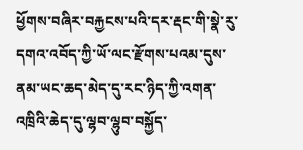ཕྱོགས་བཞིར་བརྐྱངས་པའི་དར་རྡང་གི་སྣེ་རུ་དགའ་འབོད་ཀྱི་ཡོ་ལང་རྫོགས་པའམ་དུས་ནམ་ཡང་ཆད་མེད་དུ་རང་ཉིད་ཀྱི་འགན་འཁྲིའི་ཆེད་དུ་ལྷབ་ལྷུབ་བསྐྱོད་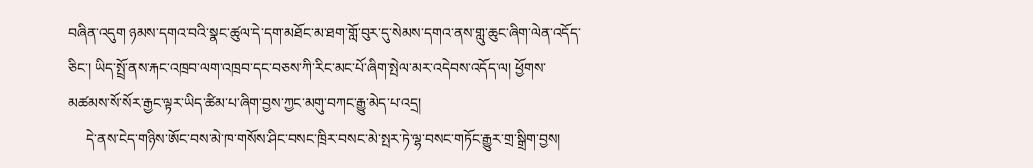བཞིན་འདུག ཉམས་དགའ་བའི་སྣང་ཚུལ་དེ་དག་མཐོང་མ་ཐག་གློ་བུར་དུ་སེམས་དགའ་ནས་གླུ་ཆུང་ཞིག་ལེན་འདོད་ཅིང་། ཡིད་སྤྲོ་ནས་རྐང་འཁྲབ་ལག་འཁྲབ་དང་བཅས་ཀི་རིང་མང་པོ་ཞིག་སྤེལ་མར་འདེབས་འདོད་ལ། ཕྱོགས་མཚམས་སོ་སོར་རྒྱང་ལྟར་ཡིད་ཚིམ་པ་ཞིག་བྱས་ཀྱང་མགུ་བཀང་རྒྱུ་མེད་པ་འདྲ།
     དེ་ནས་ངེད་གཉིས་ཨོང་བས་མེ་ཁ་གསོས་ཤིང་བསང་ཁྲིར་བསང་མེ་སྤར་ཏེ་ལྷ་བསང་གཏོང་རྒྱུར་གྲ་སྒྲིག་བྱས།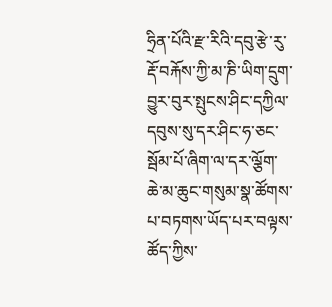ཧྲིན་པོའི་རྫ་རིའི་དབུ་རྩེ་རུ་རྡོ་བརྐོས་ཀྱི་མ་ཎི་ཡིག་དྲུག་བྱུར་བུར་སྤུངས་ཤིང་དཀྱིལ་དབུས་སུ་དར་ཤིང་ཧ་ཅང་སྦོམ་པོ་ཞིག་ལ་དར་ལྕོག་ཆེ་མ་ཆུང་གསུམ་སྣ་ཚོགས་པ་བཏགས་ཡོད་པར་བལྟས་ཚོད་ཀྱིས་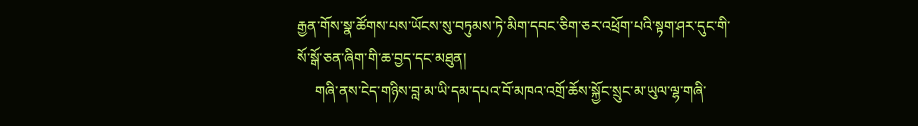རྒྱན་གོས་སྣ་ཚོགས་པས་ཡོངས་སུ་བཏུམས་ཏེ་མིག་དབང་ཅིག་ཅར་འཕྲོག་པའི་སྟག་ཤར་དུང་གི་སོ་སྒོ་ཅན་ཞིག་གི་ཆ་བྱད་དང་མཐུན།
     གཞི་ནས་ངེད་གཉིས་བླ་མ་ཡི་དམ་དཔའ་བོ་མཁའ་འགྲོ་ཆོས་སྐྱོང་སྲུང་མ་ཡུལ་ལྷ་གཞི་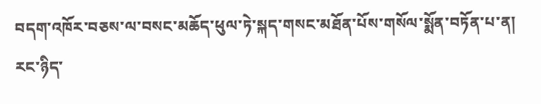བདག་འཁོར་བཅས་ལ་བསང་མཆོད་ཕུལ་ཏེ་སྐད་གསང་མཐོན་པོས་གསོལ་སྨོན་བཏོན་པ་ན། རང་ཉིད་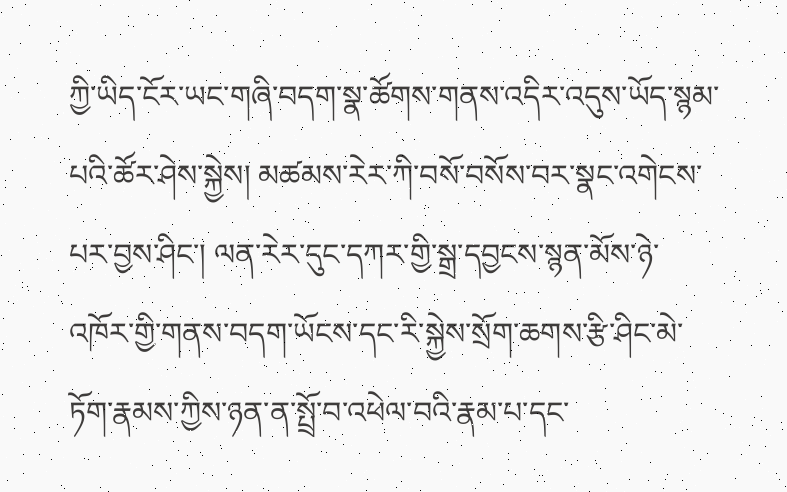ཀྱི་ཡིད་ངོར་ཡང་གཞི་བདག་སྣ་ཚོགས་གནས་འདིར་འདུས་ཡོད་སྙམ་པའི་ཚོར་ཤེས་སྐྱེས། མཚམས་རེར་ཀི་བསོ་བསོས་བར་སྣང་འགེངས་པར་བྱས་ཤིང་། ལན་རེར་དུང་དཀར་གྱི་སྒྲ་དབྱངས་སྙན་མོས་ཉེ་འཁོར་གྱི་གནས་བདག་ཡོངས་དང་རི་སྐྱེས་སྲོག་ཆགས་རྩི་ཤིང་མེ་ཏོག་རྣམས་ཀྱིས་ཉན་ན་སྤྲོ་བ་འཕེལ་བའི་རྣམ་པ་དང་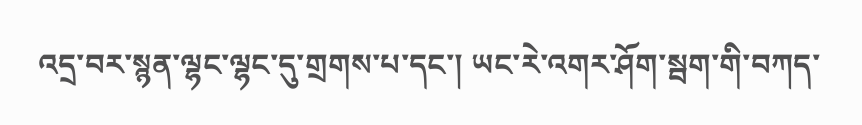འདྲ་བར་སྙན་ལྷང་ལྷང་དུ་གྲགས་པ་དང་། ཡང་རེ་འགར་ཤོག་སྦག་གི་བཀད་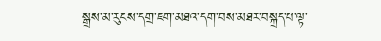སྒྲས་མ་རུངས་དགྲ་ཇག་མཐའ་དག་བས་མཐར་བསྐྲད་པ་ལྟ་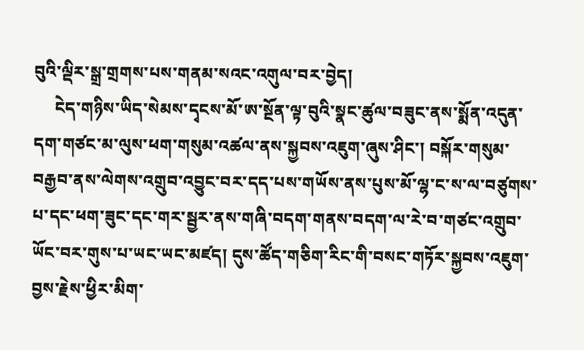བུའི་ལྡིར་སྒྲ་གྲགས་པས་གནམ་སའང་འགུལ་བར་བྱེད།
     ངེད་གཉིས་ཡིད་སེམས་དྭངས་མོ་ཨ་སྔོན་ལྟ་བུའི་སྣང་ཚུལ་བཟུང་ནས་སྨོན་འདུན་དག་གཙང་མ་ལུས་ཕག་གསུམ་འཚལ་ནས་སྐྱབས་འཇུག་ཞུས་ཤིང་། བསྐོར་གསུམ་བརྒྱབ་ནས་ལེགས་འགྲུབ་འབྱུང་བར་དད་པས་གཡོས་ནས་པུས་མོ་ལྷ་ང་ས་ལ་བཙུགས་པ་དང་ཕག་ཟུང་དང་གར་སྦྱར་ནས་གཞི་བདག་གནས་བདག་ལ་རེ་བ་གཙང་འགྲུབ་ཡོང་བར་གུས་པ་ཡང་ཡང་མཛད། དུས་ཚོད་གཅིག་རིང་གི་བསང་གཏོར་སྐྱབས་འཇུག་བྱས་རྗེས་ཕྱིར་མིག་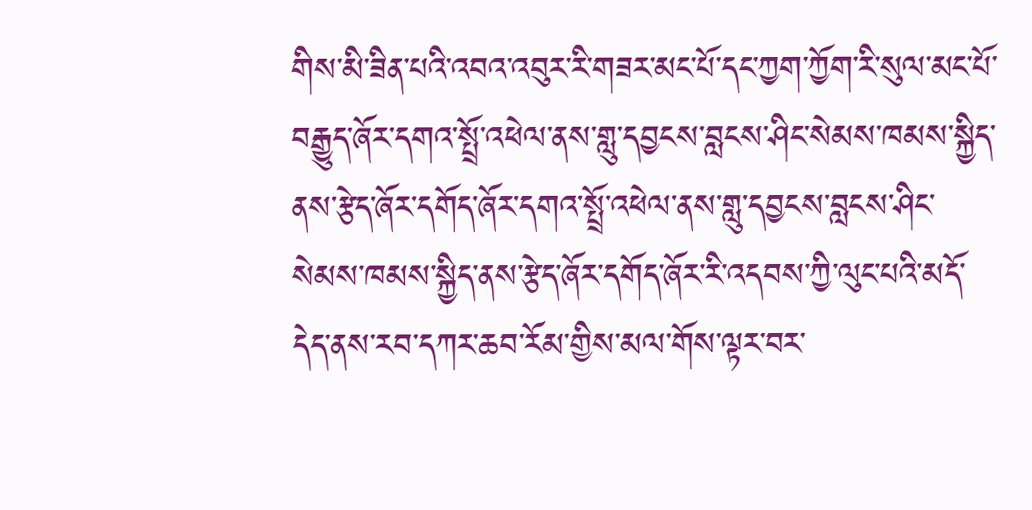གིས་མི་ཟིན་པའི་འབའ་འབུར་རི་གཟར་མང་པོ་དང་ཀྱག་ཀྱོག་རི་སུལ་མང་པོ་བརྒྱུད་ཞོར་དགའ་སྤྲོ་འཕེལ་ནས་གླུ་དབྱངས་བླངས་ཤིང་སེམས་ཁམས་སྐྱིད་ནས་རྩེད་ཞོར་དགོད་ཞོར་དགའ་སྤྲོ་འཕེལ་ནས་གླུ་དབྱངས་བླངས་ཤིང་སེམས་ཁམས་སྐྱིད་ནས་རྩེད་ཞོར་དགོད་ཞོར་རི་འདབས་ཀྱི་ལུང་པའི་མདོ་དེད་ནས་རབ་དཀར་ཆབ་རོམ་གྱིས་མལ་གོས་ལྟར་བར་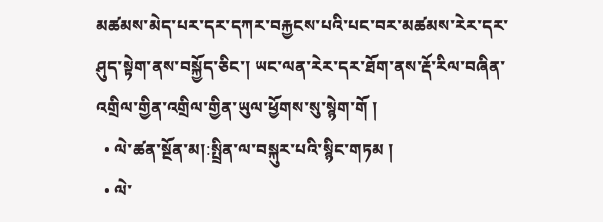མཚམས་མེད་པར་དར་དཀར་བརྐྱངས་པའི་པང་བར་མཚམས་རེར་དར་ཤུད་སྟེག་ནས་བསྐྱོད་ཅིང་། ཡང་ལན་རེར་དར་ཐོག་ནས་རྡོ་རིལ་བཞིན་འགྲིལ་གྱིན་འགྲིལ་གྱིན་ཡུལ་ཕྱོགས་སུ་སྙེག་གོ །
  • ལེ་ཚན་སྔོན་མ།:སྤྲིན་ལ་བསྐུར་པའི་སྙིང་གཏམ །
  • ལེ་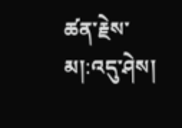ཚན་རྗེས་མ།:འདུ་ཤེས།